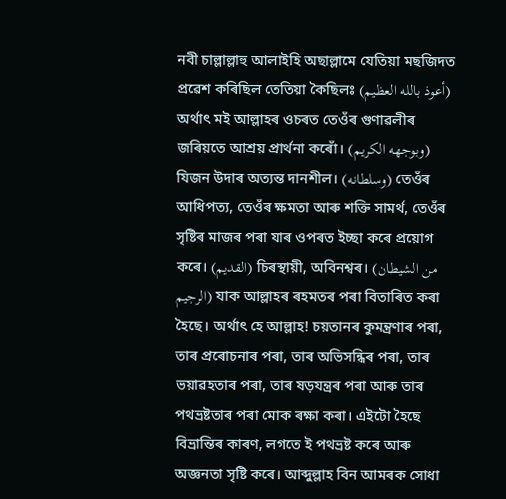নবী চাল্লাল্লাহু আলাইহি অছাল্লামে যেতিয়া মছজিদত প্ৰৱেশ কৰিছিল তেতিয়া কৈছিলঃ (أعوذ بالله العظيم) অৰ্থাৎ মই আল্লাহৰ ওচৰত তেওঁৰ গুণাৱলীৰ জৰিয়তে আশ্ৰয় প্ৰাৰ্থনা কৰোঁ। (وبوجهه الكريم) যিজন উদাৰ অত্যন্ত দানশীল। (وسلطانه) তেওঁৰ আধিপত্য, তেওঁৰ ক্ষমতা আৰু শক্তি সামৰ্থ, তেওঁৰ সৃষ্টিৰ মাজৰ পৰা যাৰ ওপৰত ইচ্ছা কৰে প্ৰয়োগ কৰে। (القديم) চিৰস্থায়ী, অবিনশ্বৰ। (من الشيطان الرجيم) যাক আল্লাহৰ ৰহমতৰ পৰা বিতাৰিত কৰা হৈছে। অৰ্থাৎ হে আল্লাহ! চয়তানৰ কুমন্ত্ৰণাৰ পৰা, তাৰ প্ৰৰোচনাৰ পৰা, তাৰ অভিসন্ধিৰ পৰা, তাৰ ভয়াৱহতাৰ পৰা, তাৰ ষড়যন্ত্ৰৰ পৰা আৰু তাৰ পথভ্ৰষ্টতাৰ পৰা মোক ৰক্ষা কৰা। এইটো হৈছে বিভ্ৰান্তিৰ কাৰণ, লগতে ই পথভ্ৰষ্ট কৰে আৰু অজ্ঞনতা সৃষ্টি কৰে। আব্দুল্লাহ বিন আমৰক সোধা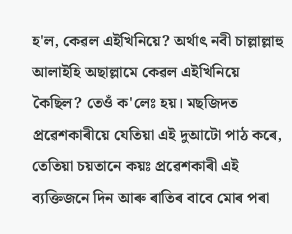হ'ল, কেৱল এইখিনিয়ে? অৰ্থাৎ নবী চাল্লাল্লাহু আলাইহি অছাল্লামে কেৱল এইখিনিয়ে কৈছিল? তেওঁ ক'লেঃ হয়। মছজিদত প্ৰৱেশকাৰীয়ে যেতিয়া এই দুআটো পাঠ কৰে, তেতিয়া চয়তানে কয়ঃ প্ৰৱেশকাৰী এই ব্যক্তিজনে দিন আৰু ৰাতিৰ বাবে মোৰ পৰা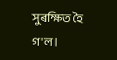সুৰক্ষিত হৈ গ'ল।